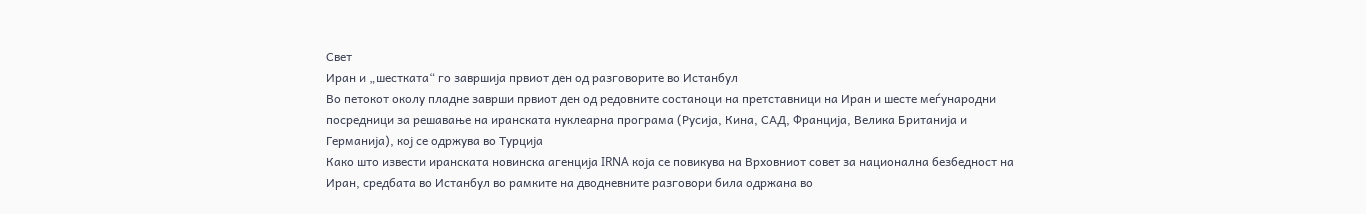Свет
Иран и „шестката“ го завршија првиот ден од разговорите во Истанбул
Во петокот околу пладне заврши првиот ден од редовните состаноци на претставници на Иран и шесте меѓународни посредници за решавање на иранската нуклеарна програма (Русија, Кина, САД, Франција, Велика Британија и Германија), кој се одржува во Турција
Како што извести иранската новинска агенција IRNA која се повикува на Врховниот совет за национална безбедност на Иран, средбата во Истанбул во рамките на дводневните разговори била одржана во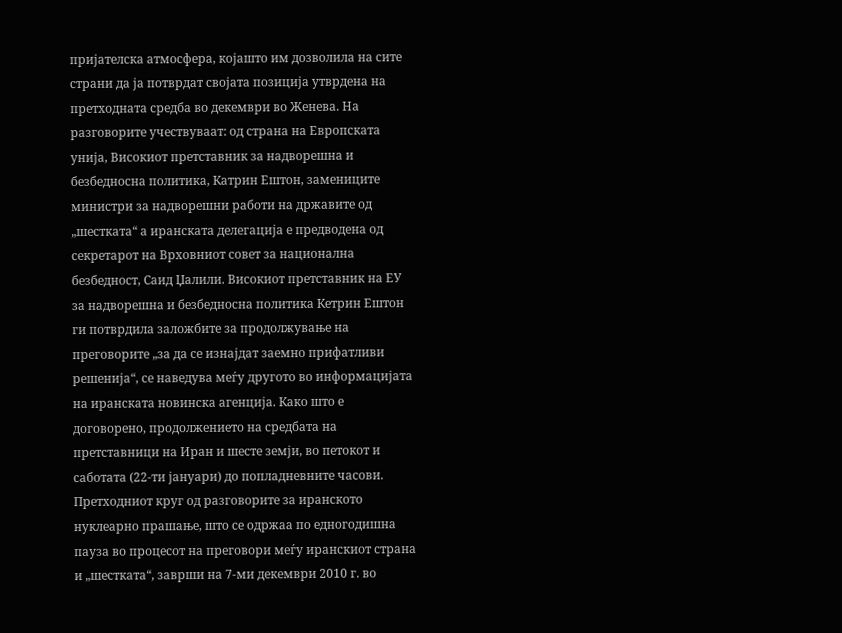пријателска атмосфера, којашто им дозволила на сите страни да ја потврдат својата позиција утврдена на претходната средба во декември во Женева. На разговорите учествуваат: од страна на Европската унија, Високиот претставник за надворешна и безбедносна политика, Катрин Ештон, замениците министри за надворешни работи на државите од „шестката“ а иранската делегација е предводена од секретарот на Врховниот совет за национална безбедност, Саид Џалили. Високиот претставник на ЕУ за надворешна и безбедносна политика Кетрин Ештон ги потврдила заложбите за продолжување на преговорите „за да се изнајдат заемно прифатливи решенија“, се наведува меѓу другото во информацијата на иранската новинска агенција. Како што е договорено, продолжението на средбата на претставници на Иран и шесте земји, во петокот и саботата (22-ти јануари) до попладневните часови. Претходниот круг од разговорите за иранското нуклеарно прашање, што се одржаа по едногодишна пауза во процесот на преговори меѓу иранскиот страна и „шестката“, заврши на 7-ми декември 2010 г. во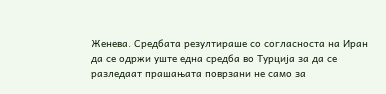Женева. Средбата резултираше со согласноста на Иран да се одржи уште една средба во Турција за да се разледаат прашањата поврзани не само за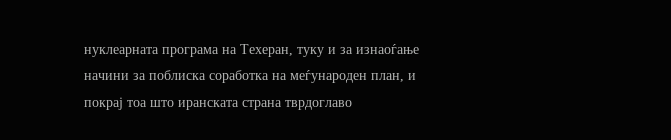нуклеарната програма на Техеран, туку и за изнаоѓање начини за поблиска соработка на меѓународен план, и покрај тоа што иранската страна тврдоглаво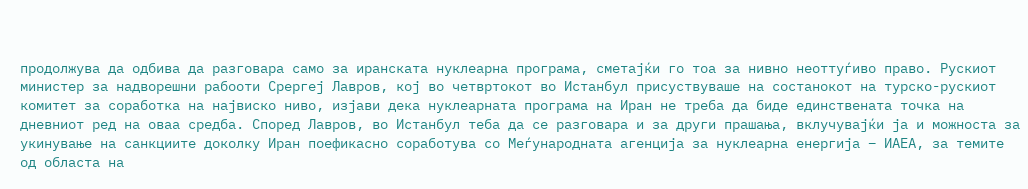продолжува да одбива да разговара само за иранската нуклеарна програма, сметајќи го тоа за нивно неоттуѓиво право. Рускиот министер за надворешни рабооти Срергеј Лавров, кој во четвртокот во Истанбул присуствуваше на состанокот на турско-рускиот комитет за соработка на највиско ниво, изјави дека нуклеарната програма на Иран не треба да биде единствената точка на дневниот ред на оваа средба. Според Лавров, во Истанбул теба да се разговара и за други прашања, вклучувајќи ја и можноста за укинување на санкциите доколку Иран поефикасно соработува со Меѓународната агенција за нуклеарна енергија – ИАЕА, за темите од областа на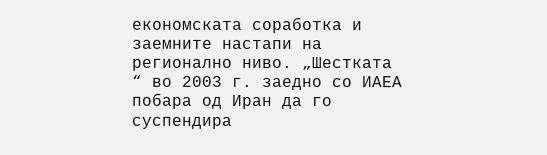економската соработка и заемните настапи на регионално ниво. „Шестката “ во 2003 г. заедно со ИАЕА побара од Иран да го суспендира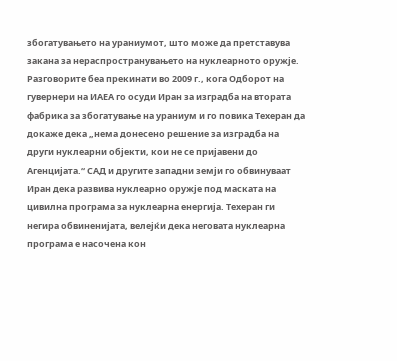збогатувањето на ураниумот, што може да претставува закана за нераспространувањето на нуклеарното оружје. Разговорите беа прекинати во 2009 г., кога Одборот на гувернери на ИАЕА го осуди Иран за изградба на втората фабрика за збогатување на ураниум и го повика Техеран да докаже дека „нема донесено решение за изградба на други нуклеарни објекти, кои не се пријавени до Агенцијата.“ САД и другите западни земји го обвинуваат Иран дека развива нуклеарно оружје под маската на цивилна програма за нуклеарна енергија. Техеран ги негира обвиненијата, велејќи дека неговата нуклеарна програма е насочена кон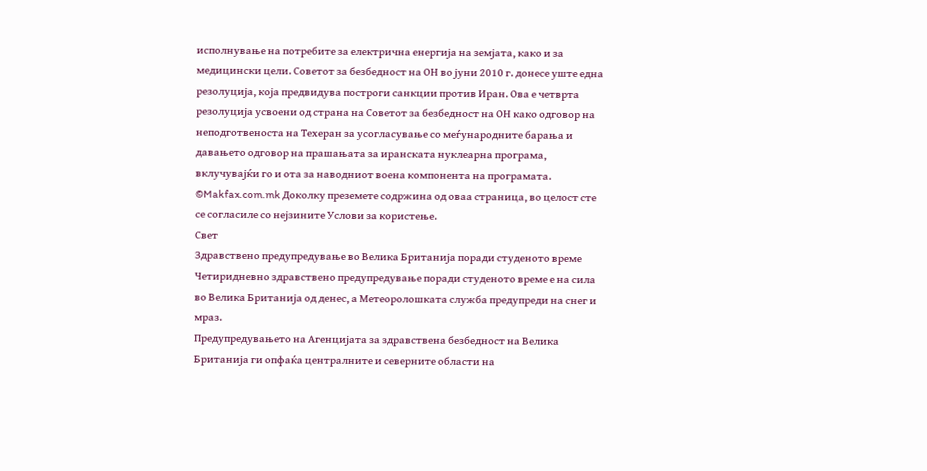исполнување на потребите за електрична енергија на земјата, како и за медицински цели. Советот за безбедност на ОН во јуни 2010 г. донесе уште една резолуција, која предвидува построги санкции против Иран. Ова е четврта резолуција усвоени од страна на Советот за безбедност на ОН како одговор на неподготвеноста на Техеран за усогласување со меѓународните барања и давањето одговор на прашањата за иранската нуклеарна програма, вклучувајќи го и ота за наводниот воена компонента на програмата.
©Makfax.com.mk Доколку преземете содржина од оваа страница, во целост сте се согласиле со нејзините Услови за користење.
Свет
Здравствено предупредување во Велика Британија поради студеното време
Четиридневно здравствено предупредување поради студеното време е на сила во Велика Британија од денес, а Метеоролошката служба предупреди на снег и мраз.
Предупредувањето на Агенцијата за здравствена безбедност на Велика Британија ги опфаќа централните и северните области на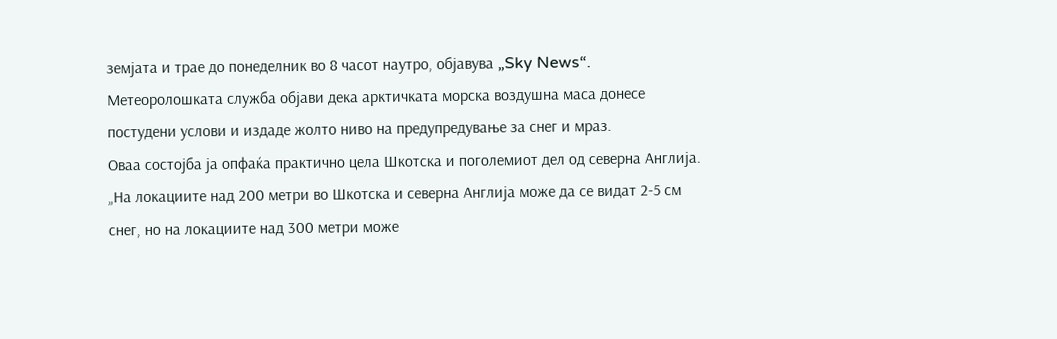земјата и трае до понеделник во 8 часот наутро, објавува „Sky News“.
Метеоролошката служба објави дека арктичката морска воздушна маса донесе постудени услови и издаде жолто ниво на предупредување за снег и мраз.
Оваа состојба ја опфаќа практично цела Шкотска и поголемиот дел од северна Англија.
„На локациите над 200 метри во Шкотска и северна Англија може да се видат 2-5 см снег, но на локациите над 300 метри може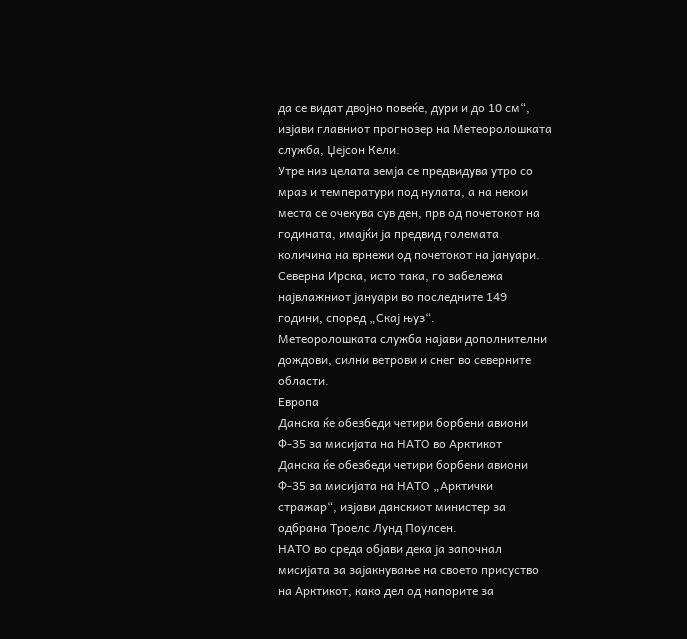да се видат двојно повеќе, дури и до 10 см“, изјави главниот прогнозер на Метеоролошката служба, Џејсон Кели.
Утре низ целата земја се предвидува утро со мраз и температури под нулата, а на некои места се очекува сув ден, прв од почетокот на годината, имајќи ја предвид големата количина на врнежи од почетокот на јануари.
Северна Ирска, исто така, го забележа највлажниот јануари во последните 149 години, според „Скај њуз“.
Метеоролошката служба најави дополнителни дождови, силни ветрови и снег во северните области.
Европа
Данска ќе обезбеди четири борбени авиони Ф-35 за мисијата на НАТО во Арктикот
Данска ќе обезбеди четири борбени авиони Ф-35 за мисијата на НАТО „Арктички стражар“, изјави данскиот министер за одбрана Троелс Лунд Поулсен.
НАТО во среда објави дека ја започнал мисијата за зајакнување на своето присуство на Арктикот, како дел од напорите за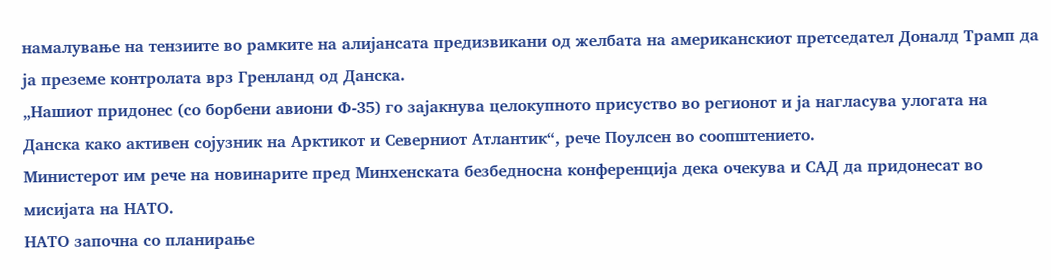намалување на тензиите во рамките на алијансата предизвикани од желбата на американскиот претседател Доналд Трамп да ја преземе контролата врз Гренланд од Данска.
„Нашиот придонес (со борбени авиони Ф-35) го зајакнува целокупното присуство во регионот и ја нагласува улогата на Данска како активен сојузник на Арктикот и Северниот Атлантик“, рече Поулсен во соопштението.
Министерот им рече на новинарите пред Минхенската безбедносна конференција дека очекува и САД да придонесат во мисијата на НАТО.
НАТО започна со планирање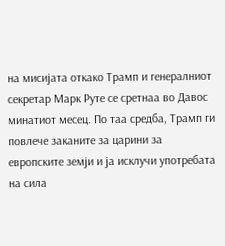на мисијата откако Трамп и генералниот секретар Марк Руте се сретнаа во Давос минатиот месец. По таа средба, Трамп ги повлече заканите за царини за европските земји и ја исклучи употребата на сила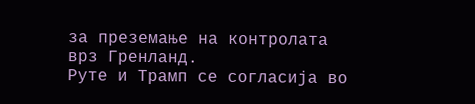за преземање на контролата врз Гренланд.
Руте и Трамп се согласија во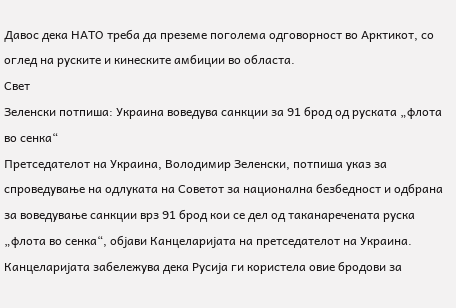Давос дека НАТО треба да преземе поголема одговорност во Арктикот, со оглед на руските и кинеските амбиции во областа.
Свет
Зеленски потпиша: Украина воведува санкции за 91 брод од руската „флота во сенка“
Претседателот на Украина, Володимир Зеленски, потпиша указ за спроведување на одлуката на Советот за национална безбедност и одбрана за воведување санкции врз 91 брод кои се дел од таканаречената руска „флота во сенка“, објави Канцеларијата на претседателот на Украина.
Канцеларијата забележува дека Русија ги користела овие бродови за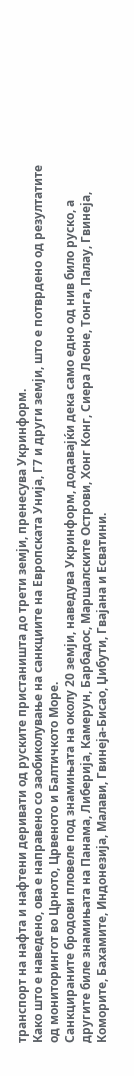транспорт на нафта и нафтени деривати од руските пристаништа до трети земји, пренесува Укринформ.
Како што е наведено, ова е направено со заобиколување на санкциите на Европската Унија, Г7 и други земји, што е потврдено од резултатите од мониторингот во Црното, Црвеното и Балтичкото Море.
Санкцираните бродови пловеле под знамињата на околу 20 земји, наведува Укринформ, додавајќи дека само едно од нив било руско, а другите биле знамињата на Панама, Либерија, Камерун, Барбадос, Маршалските Острови, Хонг Конг, Сиера Леоне, Тонга, Палау, Гвинеја, Коморите, Бахамите, Индонезија, Малави, Гвинеја-Бисао, Џибути, Гвајана и Есватини.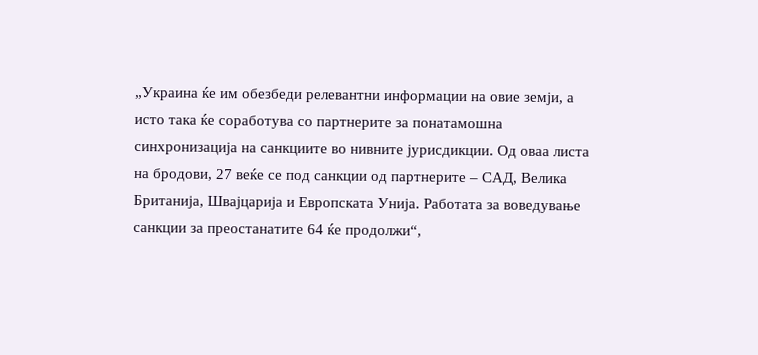„Украина ќе им обезбеди релевантни информации на овие земји, а исто така ќе соработува со партнерите за понатамошна синхронизација на санкциите во нивните јурисдикции. Од оваа листа на бродови, 27 веќе се под санкции од партнерите – САД, Велика Британија, Швајцарија и Европската Унија. Работата за воведување санкции за преостанатите 64 ќе продолжи“,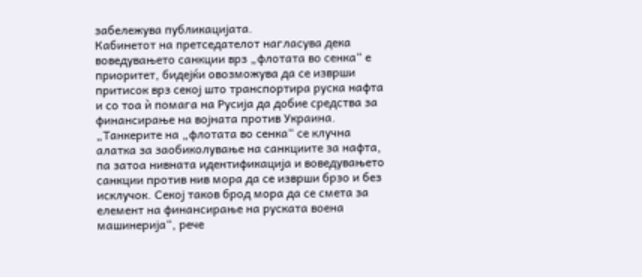забележува публикацијата.
Кабинетот на претседателот нагласува дека воведувањето санкции врз „флотата во сенка“ е приоритет, бидејќи овозможува да се изврши притисок врз секој што транспортира руска нафта и со тоа ѝ помага на Русија да добие средства за финансирање на војната против Украина.
„Танкерите на „флотата во сенка“ се клучна алатка за заобиколување на санкциите за нафта, па затоа нивната идентификација и воведувањето санкции против нив мора да се изврши брзо и без исклучок. Секој таков брод мора да се смета за елемент на финансирање на руската воена машинерија“, рече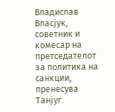Владислав Власјук, советник и комесар на претседателот за политика на санкции, пренесува Танјуг.